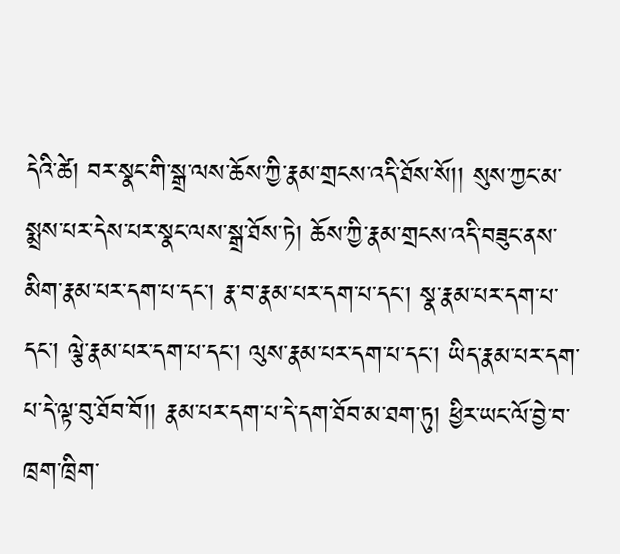དེའི་ཚེ། བར་སྣང་གི་སྒྲ་ལས་ཆོས་ཀྱི་རྣམ་གྲངས་འདི་ཐོས་སོ།། སུས་ཀྱང་མ་སྨྲས་པར་དེས་པར་སྣང་ལས་སྒྲ་ཐོས་ཏེ། ཆོས་ཀྱི་རྣམ་གྲངས་འདི་བཟུང་ནས་མིག་རྣམ་པར་དག་པ་དང་། རྣ་བ་རྣམ་པར་དག་པ་དང་། སྣ་རྣམ་པར་དག་པ་དང་། ལྕེ་རྣམ་པར་དག་པ་དང་། ལུས་རྣམ་པར་དག་པ་དང་། ཡིད་རྣམ་པར་དག་པ་དེ་ལྟ་བུ་ཐོབ་བོ།། རྣམ་པར་དག་པ་དེ་དག་ཐོབ་མ་ཐག་ཏུ། ཕྱིར་ཡང་ལོ་བྱེ་བ་ཁྲག་ཁྲིག་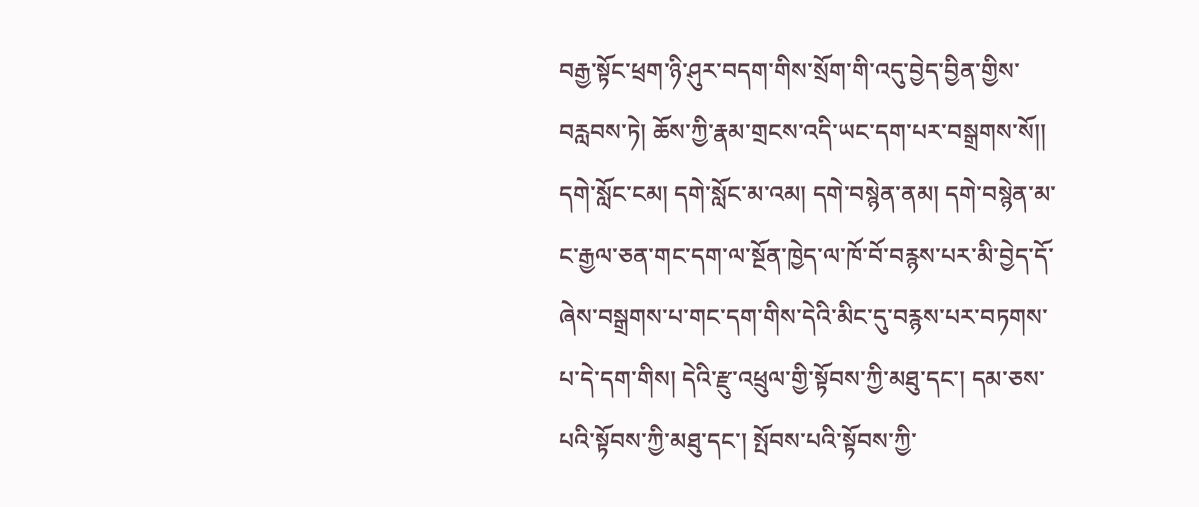བརྒྱ་སྟོང་ཕྲག་ཉི་ཤུར་བདག་གིས་སྲོག་གི་འདུ་བྱེད་བྱིན་གྱིས་བརླབས་ཏེ། ཆོས་ཀྱི་རྣམ་གྲངས་འདི་ཡང་དག་པར་བསྒྲགས་སོ།། དགེ་སློང་ངམ། དགེ་སློང་མ་འམ། དགེ་བསྙེན་ནམ། དགེ་བསྙེན་མ་ང་རྒྱལ་ཅན་གང་དག་ལ་སྔོན་ཁྱེད་ལ་ཁོ་བོ་བརྙས་པར་མི་བྱེད་དོ་ཞེས་བསྒྲགས་པ་གང་དག་གིས་དེའི་མིང་དུ་བརྙས་པར་བཏགས་པ་དེ་དག་གིས། དེའི་རྫུ་འཕྲུལ་གྱི་སྟོབས་ཀྱི་མཐུ་དང་། དམ་ཅས་པའི་སྟོབས་ཀྱི་མཐུ་དང་། སྤོབས་པའི་སྟོབས་ཀྱི་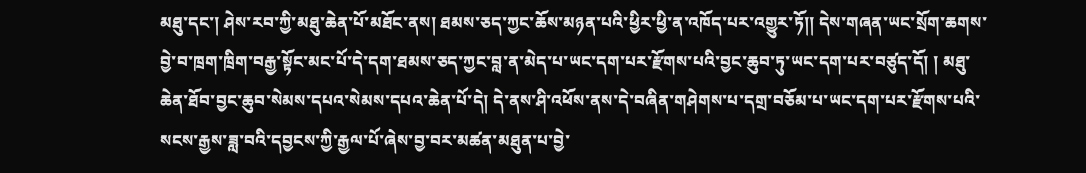མཐུ་དང་། ཤེས་རབ་ཀྱི་མཐུ་ཆེན་པོ་མཐོང་ནས། ཐམས་ཅད་ཀྱང་ཆོས་མཉན་པའི་ཕྱིར་ཕྱི་ན་འཁོད་པར་འགྱུར་ཏོ།། དེས་གཞན་ཡང་སྲོག་ཆགས་བྱེ་བ་ཁྲག་ཁྲིག་བརྒྱ་སྟོང་མང་པོ་དེ་དག་ཐམས་ཅད་ཀྱང་བླ་ན་མེད་པ་ཡང་དག་པར་རྫོགས་པའི་བྱང་ཆུབ་ཏུ་ཡང་དག་པར་བཙུད་དོ། ། མཐུ་ཆེན་ཐོབ་བྱང་ཆུབ་སེམས་དཔའ་སེམས་དཔའ་ཆེན་པོ་དེ། དེ་ནས་ཤི་འཕོས་ནས་དེ་བཞིན་གཤེགས་པ་དགྲ་བཅོམ་པ་ཡང་དག་པར་རྫོགས་པའི་སངས་རྒྱས་ཟླ་བའི་དབྱངས་ཀྱི་རྒྱལ་པོ་ཞེས་བྱ་བར་མཚན་མཐུན་པ་བྱེ་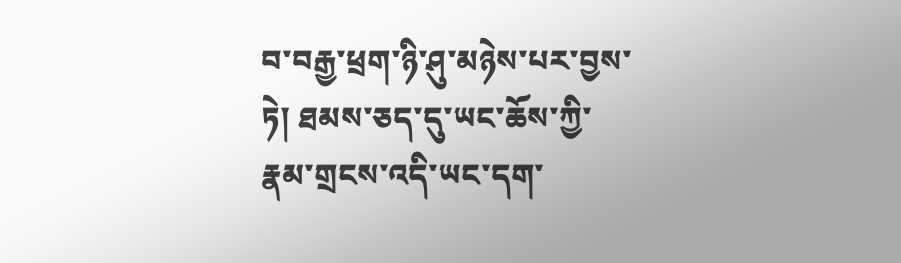བ་བརྒྱ་ཕྲག་ཉི་ཤུ་མཉེས་པར་བྱས་ཏེ། ཐམས་ཅད་དུ་ཡང་ཆོས་ཀྱི་རྣམ་གྲངས་འདི་ཡང་དག་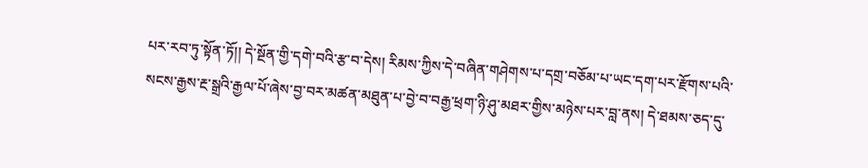པར་རབ་ཏུ་སྟོན་ཏོ།། དེ་སྔོན་གྱི་དགེ་བའི་རྩ་བ་དེས། རིམས་ཀྱིས་དེ་བཞིན་གཤེགས་པ་དགྲ་བཅོམ་པ་ཡང་དག་པར་རྫོགས་པའི་སངས་རྒྱས་རྔ་སྒྲའི་རྒྱལ་པོ་ཞེས་བྱ་བར་མཚན་མཐུན་པ་བྱེ་བ་བརྒྱ་ཕྲག་ཉི་ཤུ་མཐར་གྱིས་མཉེས་པར་བླ་ནས། དེ་ཐམས་ཅད་དུ་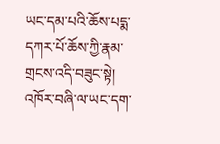ཡང་དམ་པའི་ཆོས་པདྨ་དཀར་པོ་ཆོས་ཀྱི་རྣམ་གྲངས་འདི་བཟུང་སྟེ། འཁོར་བཞི་ལ་ཡང་དག་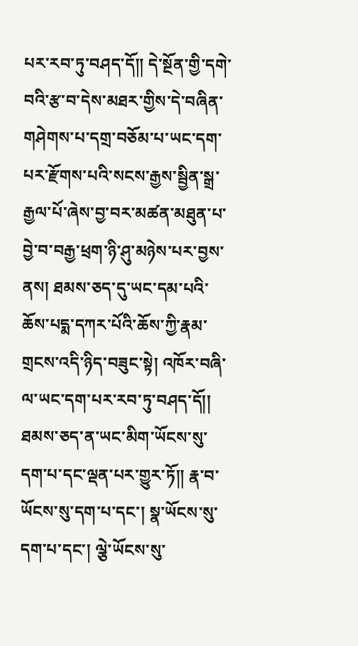པར་རབ་ཏུ་བཤད་དོ།། དེ་སྔོན་གྱི་དགེ་བའི་རྩ་བ་དེས་མཐར་གྱིས་དེ་བཞིན་གཤེགས་པ་དགྲ་བཅོམ་པ་ཡང་དག་པར་རྫོགས་པའི་སངས་རྒྱས་སྦྱིན་སྒྲ་རྒྱལ་པོ་ཞེས་བྱ་བར་མཚན་མཐུན་པ་བྱེ་བ་བརྒྱ་ཕྲག་ཉི་ཤུ་མཉེས་པར་བྱས་ནས། ཐམས་ཅད་དུ་ཡང་དམ་པའི་ཆོས་པདྨ་དཀར་པོའི་ཆོས་ཀྱི་རྣམ་གྲངས་འདི་ཉིད་བཟུང་སྟེ། འཁོར་བཞི་ལ་ཡང་དག་པར་རབ་ཏུ་བཤད་དོ།། ཐམས་ཅད་ན་ཡང་མིག་ཡོངས་སུ་དག་པ་དང་ལྡན་པར་གྱུར་ཏོ།། རྣ་བ་ཡོངས་སུ་དག་པ་དང་། སྣ་ཡོངས་སུ་དག་པ་དང་། ལྕེ་ཡོངས་སུ་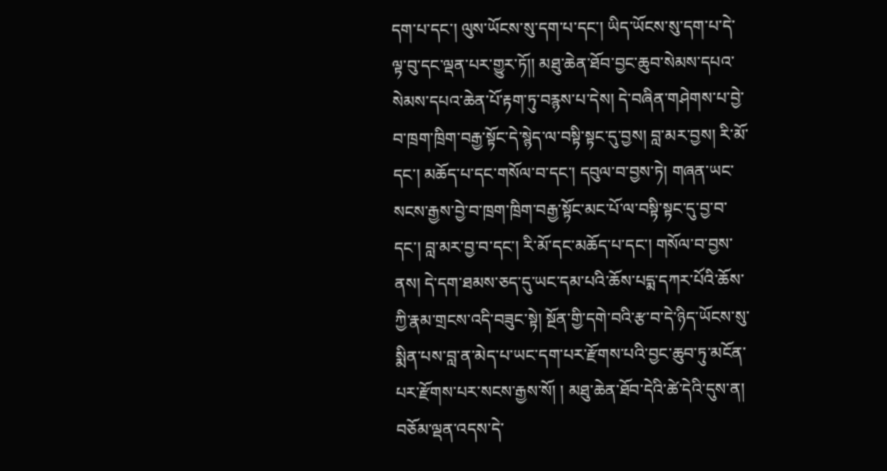དག་པ་དང་། ལུས་ཡོངས་སུ་དག་པ་དང་། ཡིད་ཡོངས་སུ་དག་པ་དེ་ལྟ་བུ་དང་ལྡན་པར་གྱུར་ཏོ།། མཐུ་ཆེན་ཐོབ་བྱང་ཆུབ་སེམས་དཔའ་སེམས་དཔའ་ཆེན་པོ་རྟག་ཏུ་བརྙས་པ་དེས། དེ་བཞིན་གཤེགས་པ་བྱེ་བ་ཁྲག་ཁྲིག་བརྒྱ་སྟོང་དེ་སྙེད་ལ་བསྟི་སྟང་དུ་བྱས། བླ་མར་བྱས། རི་མོ་དང་། མཆོད་པ་དང་གསོལ་བ་དང་། དབུལ་བ་བྱས་ཏེ། གཞན་ཡང་སངས་རྒྱས་བྱེ་བ་ཁྲག་ཁྲིག་བརྒྱ་སྟོང་མང་པོ་ལ་བསྟི་སྟང་དུ་བྱ་བ་དང་། བླ་མར་བྱ་བ་དང་། རི་མོ་དང་མཆོད་པ་དང་། གསོལ་བ་བྱས་ནས། དེ་དག་ཐམས་ཅད་དུ་ཡང་དམ་པའི་ཆོས་པདྨ་དཀར་པོའི་ཆོས་ཀྱི་རྣམ་གྲངས་འདི་བཟུང་སྟེ། སྔོན་གྱི་དགེ་བའི་རྩ་བ་དེ་ཉིད་ཡོངས་སུ་སྨིན་པས་བླ་ན་མེད་པ་ཡང་དག་པར་རྫོགས་པའི་བྱང་ཆུབ་ཏུ་མངོན་པར་རྫོགས་པར་སངས་རྒྱས་སོ། ། མཐུ་ཆེན་ཐོབ་དེའི་ཚེ་དེའི་དུས་ན། བཅོམ་ལྡན་འདས་དེ་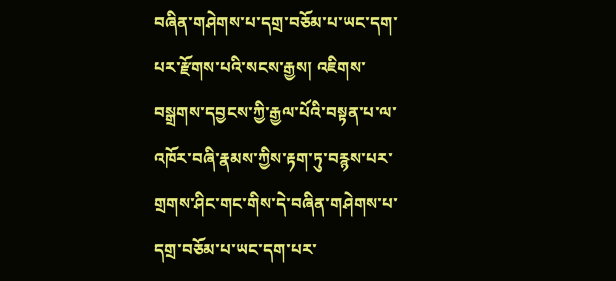བཞིན་གཤེགས་པ་དགྲ་བཅོམ་པ་ཡང་དག་པར་རྫོགས་པའི་སངས་རྒྱས། འཇིགས་བསྒྲགས་དབྱངས་ཀྱི་རྒྱལ་པོའི་བསྟན་པ་ལ་འཁོར་བཞི་རྣམས་ཀྱིས་རྟག་ཏུ་བརྙས་པར་གྲགས་ཤིང་གང་གིས་དེ་བཞིན་གཤེགས་པ་དགྲ་བཅོམ་པ་ཡང་དག་པར་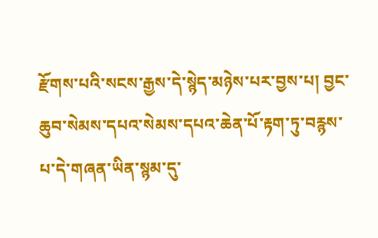རྫོགས་པའི་སངས་རྒྱས་དེ་སྙེད་མཉེས་པར་བྱས་པ། བྱང་ཆུབ་སེམས་དཔའ་སེམས་དཔའ་ཆེན་པོ་རྟག་ཏུ་བརྙས་པ་དེ་གཞན་ཡིན་སྙམ་དུ་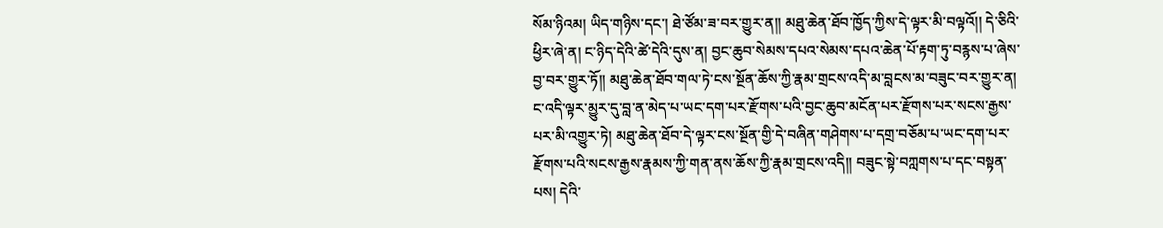སོམ་ཉིའམ། ཡིད་གཉིས་དང་། ཐེ་ཙོམ་ཟ་བར་གྱུར་ན།། མཐུ་ཆེན་ཐོབ་ཁྱོད་ཀྱིས་དེ་ལྟར་མི་བལྟའོ།། དེ་ཅིའི་ཕྱིར་ཞེ་ན། ང་ཉིད་དེའི་ཚེ་དེའི་དུས་ན། བྱང་ཆུབ་སེམས་དཔའ་སེམས་དཔའ་ཆེན་པོ་རྟག་ཏུ་བརྙས་པ་ཞེས་བྱ་བར་གྱུར་ཏོ།། མཐུ་ཆེན་ཐོབ་གལ་ཏེ་ངས་སྔོན་ཆོས་ཀྱི་རྣམ་གྲངས་འདི་མ་བླངས་མ་བཟུང་བར་གྱུར་ན། ང་འདི་ལྟར་མྱུར་དུ་བླ་ན་མེད་པ་ཡང་དག་པར་རྫོགས་པའི་བྱང་ཆུབ་མངོན་པར་རྫོགས་པར་སངས་རྒྱས་པར་མི་འགྱུར་ཏེ། མཐུ་ཆེན་ཐོབ་དེ་ལྟར་ངས་སྔོན་གྱི་དེ་བཞིན་གཤེགས་པ་དགྲ་བཅོམ་པ་ཡང་དག་པར་རྫོགས་པའི་སངས་རྒྱས་རྣམས་ཀྱི་གན་ནས་ཆོས་ཀྱི་རྣམ་གྲངས་འདི།། བཟུང་སྟེ་བཀླགས་པ་དང་བསྟན་པས། དེའི་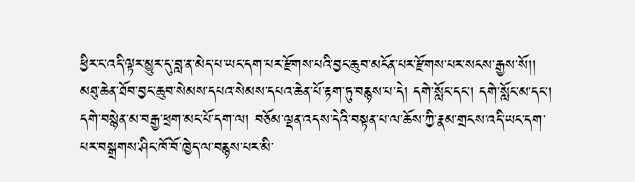ཕྱིར་ང་འདི་ལྟར་མྱུར་དུ་བླ་ན་མེད་པ་ཡང་དག་པར་རྫོགས་པའི་བྱང་ཆུབ་མངོན་པར་རྫོགས་པར་སངས་རྒྱས་སོ།། མཐུ་ཆེན་ཐོབ་བྱང་ཆུབ་སེམས་དཔའ་སེམས་དཔའ་ཆེན་པོ་རྟག་ཏུ་བརྙས་པ་དེ། དགེ་སློང་དང་། དགེ་སློང་མ་དང་། དགེ་བསྙེན་མ་བརྒྱ་ཕྲག་མང་པོ་དག་ལ། བཅོམ་ལྡན་འདས་དེའི་བསྟན་པ་ལ་ཆོས་ཀྱི་རྣམ་གྲངས་འདི་ཡང་དག་པར་བསྒྲགས་ཤིང་ཁོ་བོ་ཁྱེད་ལ་བརྙས་པར་མི་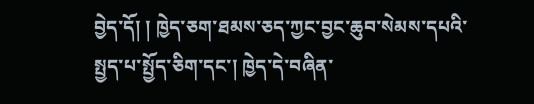བྱེད་དོ། ། ཁྱེད་ཅག་ཐམས་ཅད་ཀྱང་བྱང་ཆུབ་སེམས་དཔའི་སྤྱད་པ་སྤྱོད་ཅིག་དང་། ཁྱེད་དེ་བཞིན་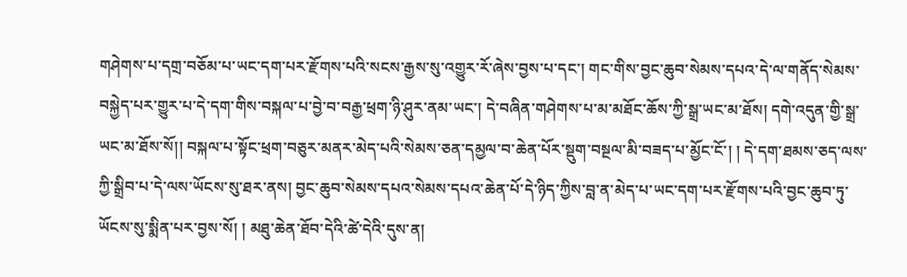གཤེགས་པ་དགྲ་བཅོམ་པ་ཡང་དག་པར་རྫོགས་པའི་སངས་རྒྱས་སུ་འགྱུར་རོ་ཞེས་བྱས་པ་དང་། གང་གིས་བྱང་ཆུབ་སེམས་དཔའ་དེ་ལ་གནོད་སེམས་བསྐྱེད་པར་གྱུར་པ་དེ་དག་གིས་བསྐལ་པ་བྱེ་བ་བརྒྱ་ཕྲག་ཉི་ཤུར་ནམ་ཡང་། དེ་བཞིན་གཤེགས་པ་མ་མཐོང་ཆོས་ཀྱི་སྒྲ་ཡང་མ་ཐོས། དགེ་འདུན་གྱི་སྒྲ་ཡང་མ་ཐོས་སོ།། བསྐལ་པ་སྟོང་ཕྲག་བཅུར་མནར་མེད་པའི་སེམས་ཅན་དམྱལ་བ་ཆེན་པོར་སྡུག་བསྔལ་མི་བཟད་པ་མྱོང་ངོ་། ། དེ་དག་ཐམས་ཅད་ལས་ཀྱི་སྒྲིབ་པ་དེ་ལས་ཡོངས་སུ་ཐར་ནས། བྱང་ཆུབ་སེམས་དཔའ་སེམས་དཔའ་ཆེན་པོ་དེ་ཉིད་ཀྱིས་བླ་ན་མེད་པ་ཡང་དག་པར་རྫོགས་པའི་བྱང་ཆུབ་ཏུ་ཡོངས་སུ་སྨིན་པར་བྱས་སོ། ། མཐུ་ཆེན་ཐོབ་དེའི་ཚེ་དེའི་དུས་ན།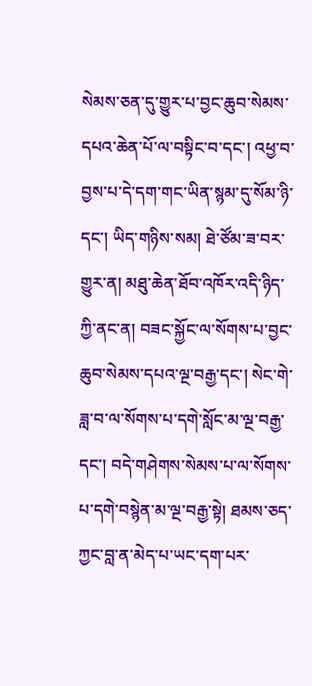སེམས་ཅན་དུ་གྱུར་པ་བྱང་ཆུབ་སེམས་དཔའ་ཆེན་པོ་ལ་བསྟིང་བ་དང་། འཕྱ་བ་བྱས་པ་དེ་དག་གང་ཡིན་སྙམ་དུ་སོམ་ཉི་དང་། ཡིད་གཉིས་སམ། ཐེ་ཙོམ་ཟ་བར་གྱུར་ན། མཐུ་ཆེན་ཐོབ་འཁོར་འདི་ཉིད་ཀྱི་ནང་ན། བཟང་སྐྱོང་ལ་སོགས་པ་བྱང་ཆུབ་སེམས་དཔའ་ལྔ་བརྒྱ་དང་། སེང་གེ་ཟླ་བ་ལ་སོགས་པ་དགེ་སློང་མ་ལྔ་བརྒྱ་དང་། བདེ་གཤེགས་སེམས་པ་ལ་སོགས་པ་དགེ་བསྙེན་མ་ལྔ་བརྒྱ་སྟེ། ཐམས་ཅད་ཀྱང་བླ་ན་མེད་པ་ཡང་དག་པར་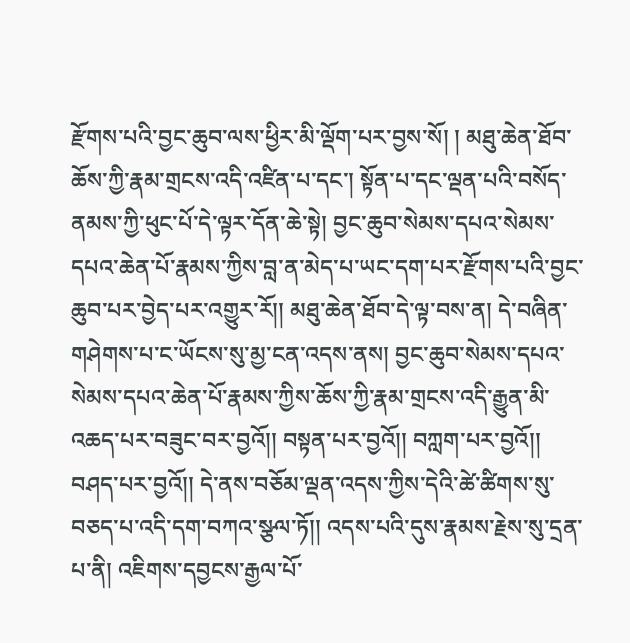རྫོགས་པའི་བྱང་ཆུབ་ལས་ཕྱིར་མི་ལྡོག་པར་བྱས་སོ། ། མཐུ་ཆེན་ཐོབ་ཆོས་ཀྱི་རྣམ་གྲངས་འདི་འཛིན་པ་དང་། སྟོན་པ་དང་ལྡན་པའི་བསོད་ནམས་ཀྱི་ཕུང་པོ་དེ་ལྟར་དོན་ཆེ་སྟེ། བྱང་ཆུབ་སེམས་དཔའ་སེམས་དཔའ་ཆེན་པོ་རྣམས་ཀྱིས་བླ་ན་མེད་པ་ཡང་དག་པར་རྫོགས་པའི་བྱང་ཆུབ་པར་བྱེད་པར་འགྱུར་རོ།། མཐུ་ཆེན་ཐོབ་དེ་ལྟ་བས་ན། དེ་བཞིན་གཤེགས་པ་ང་ཡོངས་སུ་མྱ་ངན་འདས་ནས། བྱང་ཆུབ་སེམས་དཔའ་སེམས་དཔའ་ཆེན་པོ་རྣམས་ཀྱིས་ཆོས་ཀྱི་རྣམ་གྲངས་འདི་རྒྱུན་མི་འཆད་པར་བཟུང་བར་བྱའོ།། བསྟན་པར་བྱའོ།། བཀླག་པར་བྱའོ།། བཤད་པར་བྱའོ།། དེ་ནས་བཅོམ་ལྡན་འདས་ཀྱིས་དེའི་ཚེ་ཚིགས་སུ་བཅད་པ་འདི་དག་བཀའ་སྩལ་ཏོ།། འདས་པའི་དུས་རྣམས་རྗེས་སུ་དྲན་པ་ནི། འཇིགས་དབྱངས་རྒྱལ་པོ་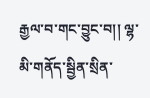རྒྱལ་བ་གང་བྱུང་བ།། ལྷ་མི་གནོད་སྦྱིན་སྲིན་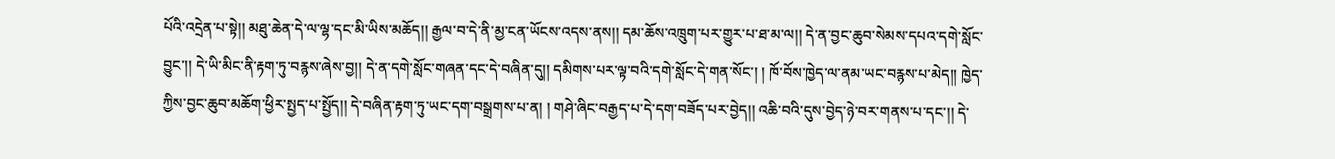པོའི་འདྲེན་པ་སྟེ།། མཐུ་ཆེན་དེ་ལ་ལྷ་དང་མི་ཡིས་མཆོད།། རྒྱལ་བ་དེ་ནི་མྱ་ངན་ཡོངས་འདས་ནས།། དམ་ཆོས་འཁྲུག་པར་གྱུར་པ་ཐ་མ་ལ།། དེ་ན་བྱང་ཆུབ་སེམས་དཔའ་དགེ་སློང་བྱུང་།། དེ་ཡི་མིང་ནི་རྟག་ཏུ་བརྙས་ཞེས་བྱ།། དེ་ན་དགེ་སློང་གཞན་དང་དེ་བཞིན་དུ།། དམིགས་པར་ལྟ་བའི་དགེ་སློང་དེ་གན་སོང་། ། ཁོ་བོས་ཁྱེད་ལ་ནམ་ཡང་བརྙས་པ་མེད།། ཁྱེད་ཀྱིས་བྱང་ཆུབ་མཆོག་ཕྱིར་སྤྱད་པ་སྤྱོད།། དེ་བཞིན་རྟག་ཏུ་ཡང་དག་བསྒྲགས་པ་ན། ། གཤེ་ཞིང་བརྒྱད་པ་དེ་དག་བཟོད་པར་བྱེད།། འཆི་བའི་དུས་བྱེད་ཉེ་བར་གནས་པ་དང་།། དེ་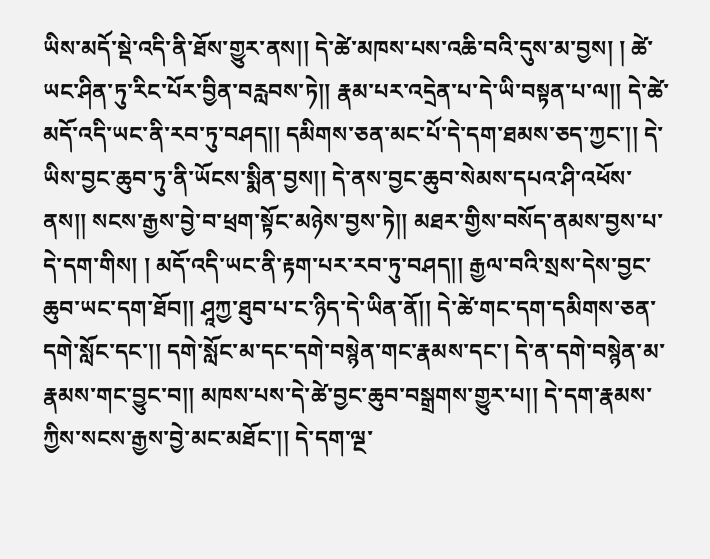ཡིས་མདོ་སྡེ་འདི་ནི་ཐོས་གྱུར་ནས།། དེ་ཚེ་མཁས་པས་འཆི་བའི་དུས་མ་བྱས། ། ཚེ་ཡང་ཤིན་ཏུ་རིང་པོར་བྱིན་བརླབས་ཏེ།། རྣམ་པར་འདྲེན་པ་དེ་ཡི་བསྟན་པ་ལ།། དེ་ཚེ་མདོ་འདི་ཡང་ནི་རབ་ཏུ་བཤད།། དམིགས་ཅན་མང་པོ་དེ་དག་ཐམས་ཅད་ཀྱང་།། དེ་ཡིས་བྱང་ཆུབ་ཏུ་ནི་ཡོངས་སྨིན་བྱས།། དེ་ནས་བྱང་ཆུབ་སེམས་དཔའ་ཤི་འཕོས་ནས།། སངས་རྒྱས་བྱེ་བ་ཕྲག་སྟོང་མཉེས་བྱས་ཏེ།། མཐར་གྱིས་བསོད་ནམས་བྱས་པ་དེ་དག་གིས། ། མདོ་འདི་ཡང་ནི་རྟག་པར་རབ་ཏུ་བཤད།། རྒྱལ་བའི་སྲས་དེས་བྱང་ཆུབ་ཡང་དག་ཐོབ།། ཤཱཀྱ་ཐུབ་པ་ང་ཉིད་དེ་ཡིན་ནོ།། དེ་ཚེ་གང་དག་དམིགས་ཅན་དགེ་སློང་དང་།། དགེ་སློང་མ་དང་དགེ་བསྙེན་གང་རྣམས་དང་། དེ་ན་དགེ་བསྙེན་མ་རྣམས་གང་བྱུང་བ།། མཁས་པས་དེ་ཚེ་བྱང་ཆུབ་བསྒྲགས་གྱུར་པ།། དེ་དག་རྣམས་ཀྱིས་སངས་རྒྱས་བྱེ་མང་མཐོང་།། དེ་དག་ལྔ་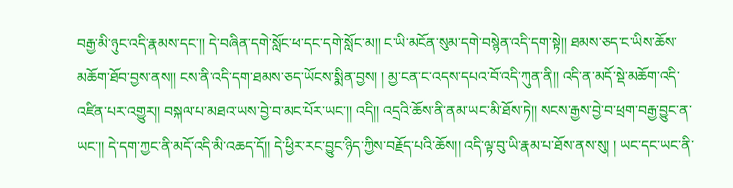བརྒྱ་མི་ཉུང་འདི་རྣམས་དང་།། དེ་བཞིན་དགེ་སློང་ཕ་དང་དགེ་སློང་མ།། ང་ཡི་མངོན་སུམ་དགེ་བསྙེན་འདི་དག་སྟེ།། ཐམས་ཅད་ང་ཡིས་ཆོས་མཆོག་ཐོབ་བྱས་ནས།། ངས་ནི་འདི་དག་ཐམས་ཅད་ཡོངས་སྨིན་བྱས། ། མྱ་ངན་ང་འདས་དཔའ་བོ་འདི་ཀུན་ནི།། འདི་ན་མདོ་སྡེ་མཆོག་འདི་འཛིན་པར་འགྱུར།། བསྐལ་པ་མཐའ་ཡས་བྱེ་བ་མང་པོར་ཡང་།། འདི།། འདྲའི་ཆོས་ནི་ནམ་ཡང་མི་ཐོས་ཏེ།། སངས་རྒྱས་བྱེ་བ་ཕྲག་བརྒྱ་བྱུང་ན་ཡང་།། དེ་དག་ཀྱང་ནི་མདོ་འདི་མི་འཆད་དོ།། དེ་ཕྱིར་རང་བྱུང་ཉིད་ཀྱིས་བརྗོད་པའི་ཆོས།། འདི་ལྟ་བུ་ཡི་རྣམ་པ་ཐོས་ནས་སུ། ། ཡང་དང་ཡང་ནི་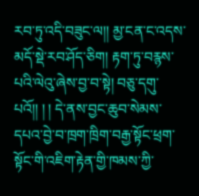རབ་ཏུ་འདི་བཟུང་ལ།། མྱ་ངན་ང་འདས་མདོ་སྡེ་རབ་ཤོད་ཅིག། རྟག་ཏུ་བརྙས་པའི་ལེའུ་ཞེས་བྱ་བ་སྟེ། བཅུ་དགུ་པའོ།། ། ། དེ་ནས་བྱང་ཆུབ་སེམས་དཔའ་བྱེ་བ་ཁྲག་ཁྲིག་བརྒྱ་སྟོང་ཕྲག་སྟོང་གི་འཇིག་རྟེན་གྱི་ཁམས་ཀྱི་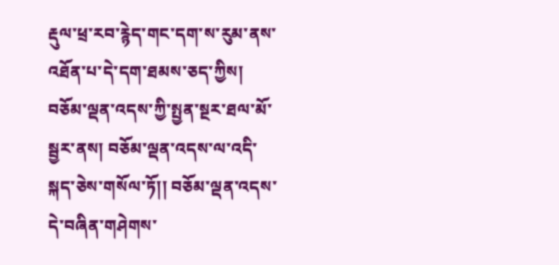རྡུལ་ཕྲ་རབ་རྙེད་གང་དག་ས་རུམ་ནས་འཐོན་པ་དེ་དག་ཐམས་ཅད་ཀྱིས། བཅོམ་ལྡན་འདས་ཀྱི་སྤྱན་སྔར་ཐལ་མོ་སྦྱར་ནས། བཅོམ་ལྡན་འདས་ལ་འདི་སྐད་ཅེས་གསོལ་ཏོ།། བཅོམ་ལྡན་འདས་དེ་བཞིན་གཤེགས་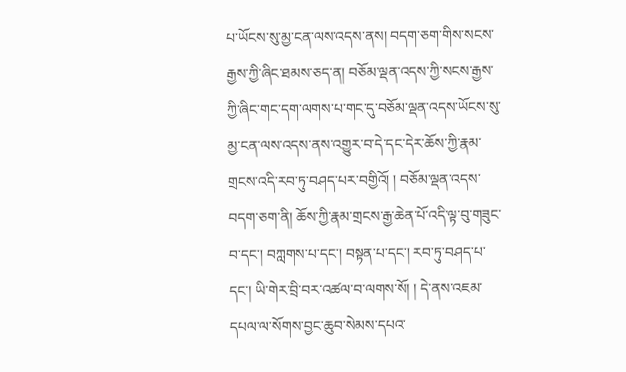པ་ཡོངས་སུ་མྱ་ངན་ལས་འདས་ནས། བདག་ཅག་གིས་སངས་རྒྱས་ཀྱི་ཞིང་ཐམས་ཅད་ན། བཅོམ་ལྡན་འདས་ཀྱི་སངས་རྒྱས་ཀྱི་ཞིང་གང་དག་ལགས་པ་གང་དུ་བཅོམ་ལྡན་འདས་ཡོངས་སུ་མྱ་ངན་ལས་འདས་ནས་འགྱུར་བ་དེ་དང་དེར་ཆོས་ཀྱི་རྣམ་གྲངས་འདི་རབ་ཏུ་བཤད་པར་བགྱིའོ། ། བཅོམ་ལྡན་འདས་བདག་ཅག་ནི། ཆོས་ཀྱི་རྣམ་གྲངས་རྒྱ་ཆེན་པོ་འདི་ལྟ་བུ་གཟུང་བ་དང་། བཀླགས་པ་དང་། བསྟན་པ་དང་། རབ་ཏུ་བཤད་པ་དང་། ཡི་གེར་བྲི་བར་འཚལ་བ་ལགས་སོ། ། དེ་ནས་འཇམ་དཔལ་ལ་སོགས་བྱང་ཆུབ་སེམས་དཔའ་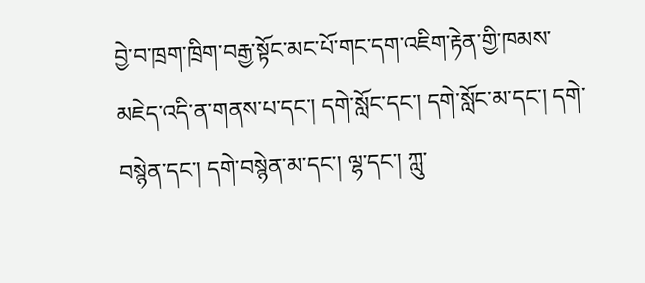བྱེ་བ་ཁྲག་ཁྲིག་བརྒྱ་སྟོང་མང་པོ་གང་དག་འཇིག་རྟེན་གྱི་ཁམས་མཇེད་འདི་ན་གནས་པ་དང་། དགེ་སློང་དང་། དགེ་སློང་མ་དང་། དགེ་བསྙེན་དང་། དགེ་བསྙེན་མ་དང་། ལྷ་དང་། ཀླུ་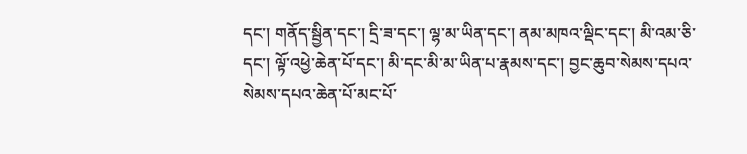དང་། གནོད་སྦྱིན་དང་། དྲི་ཟ་དང་། ལྷ་མ་ཡིན་དང་། ནམ་མཁའ་ལྡིང་དང་། མི་འམ་ཅི་དང་། ལྟོ་འཕྱེ་ཆེན་པོ་དང་། མི་དང་མི་མ་ཡིན་པ་རྣམས་དང་། བྱང་ཆུབ་སེམས་དཔའ་སེམས་དཔའ་ཆེན་པོ་མང་པོ་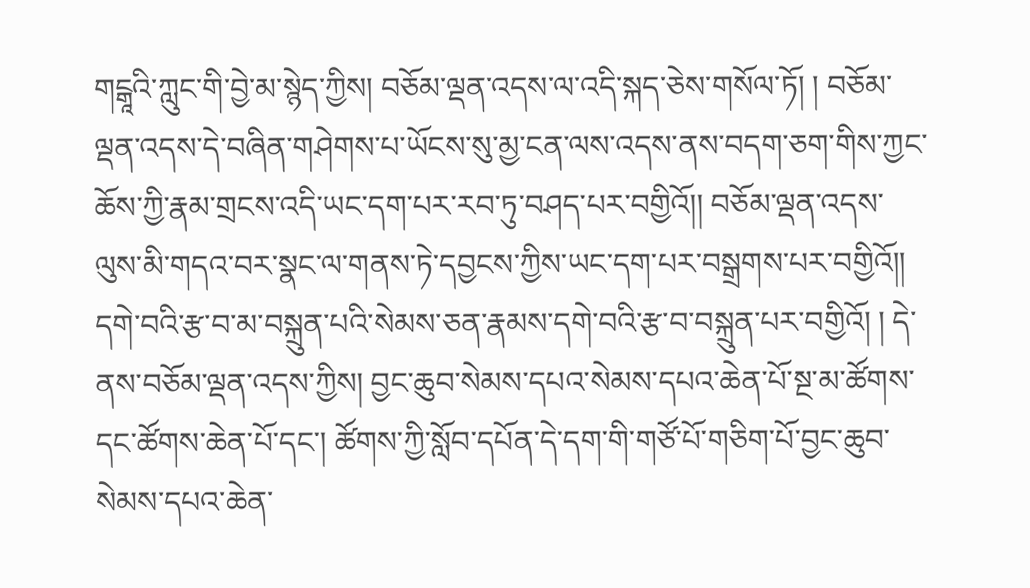གངྒཱའི་ཀླུང་གི་བྱེ་མ་སྙེད་ཀྱིས། བཅོམ་ལྡན་འདས་ལ་འདི་སྐད་ཅེས་གསོལ་ཏོ། ། བཅོམ་ལྡན་འདས་དེ་བཞིན་གཤེགས་པ་ཡོངས་སུ་མྱ་ངན་ལས་འདས་ནས་བདག་ཅག་གིས་ཀྱང་ཆོས་ཀྱི་རྣམ་གྲངས་འདི་ཡང་དག་པར་རབ་ཏུ་བཤད་པར་བགྱིའོ།། བཅོམ་ལྡན་འདས་ལུས་མི་གདའ་བར་སྣང་ལ་གནས་ཏེ་དབྱངས་ཀྱིས་ཡང་དག་པར་བསྒྲགས་པར་བགྱིའོ།། དགེ་བའི་རྩ་བ་མ་བསྐྲུན་པའི་སེམས་ཅན་རྣམས་དགེ་བའི་རྩ་བ་བསྐྲུན་པར་བགྱིའོ། ། དེ་ནས་བཅོམ་ལྡན་འདས་ཀྱིས། བྱང་ཆུབ་སེམས་དཔའ་སེམས་དཔའ་ཆེན་པོ་སྔ་མ་ཚོགས་དང་ཚོགས་ཆེན་པོ་དང་། ཚོགས་ཀྱི་སློབ་དཔོན་དེ་དག་གི་གཙོ་པོ་གཅིག་པོ་བྱང་ཆུབ་སེམས་དཔའ་ཆེན་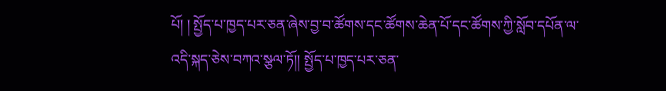པོ། ། སྤྱོད་པ་ཁྱད་པར་ཅན་ཞེས་བྱ་བ་ཚོགས་དང་ཚོགས་ཆེན་པོ་དང་ཚོགས་ཀྱི་སློབ་དཔོན་ལ་འདི་སྐད་ཅེས་བཀའ་སྩལ་ཏོ།། སྤྱོད་པ་ཁྱད་པར་ཅན་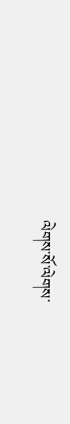ལེགས་སོ་ལེགས་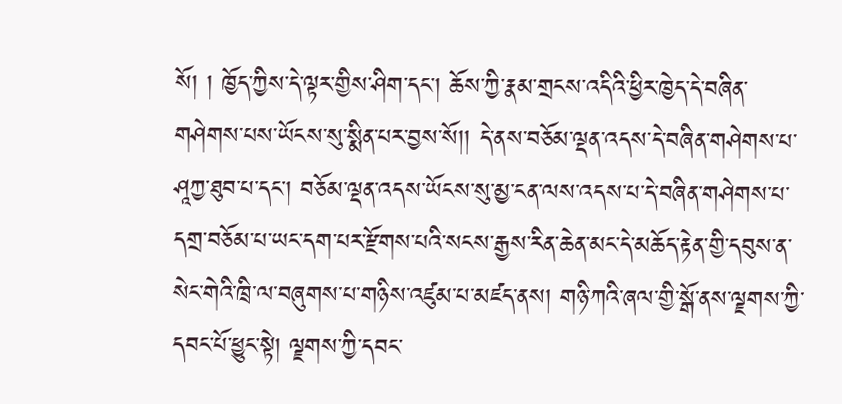སོ། ། ཁྱོད་ཀྱིས་དེ་ལྟར་གྱིས་ཤིག་དང་། ཆོས་ཀྱི་རྣམ་གྲངས་འདིའི་ཕྱིར་ཁྱེད་དེ་བཞིན་གཤེགས་པས་ཡོངས་སུ་སྨིན་པར་བྱས་སོ།། དེ་ནས་བཅོམ་ལྡན་འདས་དེ་བཞིན་གཤེགས་པ་ཤཱཀྱ་ཐུབ་པ་དང་། བཅོམ་ལྡན་འདས་ཡོངས་སུ་མྱ་ངན་ལས་འདས་པ་དེ་བཞིན་གཤེགས་པ་དགྲ་བཅོམ་པ་ཡང་དག་པར་རྫོགས་པའི་སངས་རྒྱས་རིན་ཆེན་མང་དེ་མཆོད་རྟེན་གྱི་དབུས་ན་སེང་གེའི་ཁྲི་ལ་བཞུགས་པ་གཉིས་འཛུམ་པ་མཛད་ནས། གཉི་ཀའི་ཞལ་གྱི་སྒོ་ནས་ལྗགས་ཀྱི་དབང་པོ་ཕྱུང་སྟེ། ལྗགས་ཀྱི་དབང་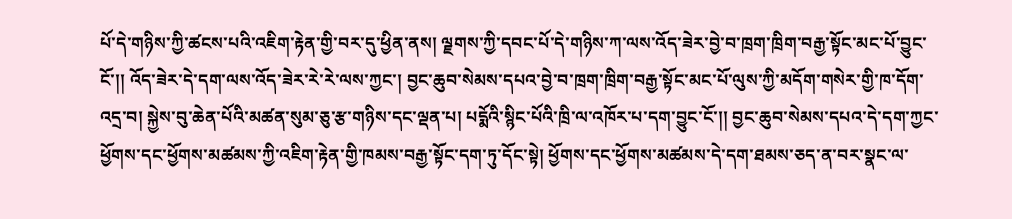པོ་དེ་གཉིས་ཀྱི་ཚངས་པའི་འཇིག་རྟེན་གྱི་བར་དུ་ཕྱིན་ནས། ལྗགས་ཀྱི་དབང་པོ་དེ་གཉིས་ཀ་ལས་འོད་ཟེར་བྱེ་བ་ཁྲག་ཁྲིག་བརྒྱ་སྟོང་མང་པོ་བྱུང་ངོ་།། འོད་ཟེར་དེ་དག་ལས་འོད་ཟེར་རེ་རེ་ལས་ཀྱང་། བྱང་ཆུབ་སེམས་དཔའ་བྱེ་བ་ཁྲག་ཁྲིག་བརྒྱ་སྟོང་མང་པོ་ལུས་ཀྱི་མདོག་གསེར་གྱི་ཁ་དོག་འདྲ་བ། སྐྱེས་བུ་ཆེན་པོའི་མཚན་སུམ་ཅུ་རྩ་གཉིས་དང་ལྡན་པ། པདྨོའི་སྙིང་པོའི་ཁྲི་ལ་འཁོར་པ་དག་བྱུང་ངོ་།། བྱང་ཆུབ་སེམས་དཔའ་དེ་དག་ཀྱང་ཕྱོགས་དང་ཕྱོགས་མཚམས་ཀྱི་འཇིག་རྟེན་གྱི་ཁམས་བརྒྱ་སྟོང་དག་ཏུ་དོང་སྟེ། ཕྱོགས་དང་ཕྱོགས་མཚམས་དེ་དག་ཐམས་ཅད་ན་བར་སྣང་ལ་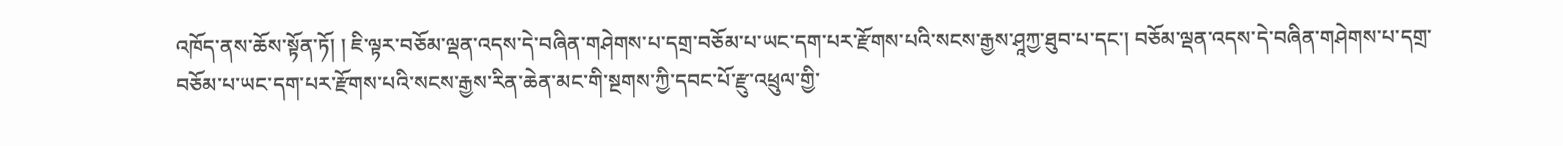འཁོད་ནས་ཆོས་སྟོན་ཏོ། ། ཇི་ལྟར་བཅོམ་ལྡན་འདས་དེ་བཞིན་གཤེགས་པ་དགྲ་བཅོམ་པ་ཡང་དག་པར་རྫོགས་པའི་སངས་རྒྱས་ཤཱཀྱ་ཐུབ་པ་དང་། བཅོམ་ལྡན་འདས་དེ་བཞིན་གཤེགས་པ་དགྲ་བཅོམ་པ་ཡང་དག་པར་རྫོགས་པའི་སངས་རྒྱས་རིན་ཆེན་མང་གི་སྔགས་ཀྱི་དབང་པོ་རྫུ་འཕྲུལ་གྱི་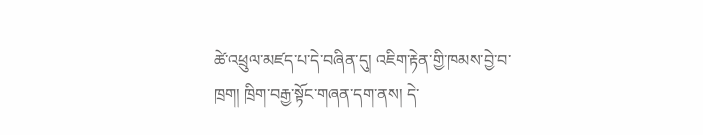ཚེ་འཕྲུལ་མཛད་པ་དེ་བཞིན་དུ། འཇིག་རྟེན་གྱི་ཁམས་བྱེ་བ་ཁྲག། ཁྲིག་བརྒྱ་སྟོང་གཞན་དག་ནས། དེ་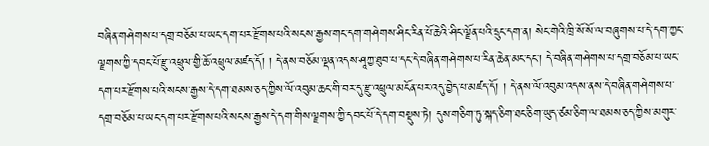བཞིན་གཤེགས་པ་དགྲ་བཅོམ་པ་ཡང་དག་པར་རྫོགས་པའི་སངས་རྒྱས་གང་དག་གཤེགས་ཤིང་རིན་པོ་ཆེའི་ཤིང་ལྗོན་པའི་དྲུང་དག་ན། སེང་གེའི་ཁྲི་སོ་སོ་ལ་བཞུགས་པ་དེ་དག་ཀྱང་ལྗགས་ཀྱི་དབང་པོ་རྫུ་འཕྲུལ་གྱི་ཆོ་འཕྲུལ་མཛད་དོ། ། དེ་ནས་བཅོམ་ལྡན་འདས་ཤཱཀྱ་ཐུབ་པ་དང་དེ་བཞིན་གཤེགས་པ་རིན་ཆེན་མང་དང་། དེ་བཞིན་གཤེགས་པ་དགྲ་བཅོམ་པ་ཡང་དག་པར་རྫོགས་པའི་སངས་རྒྱས་དེ་དག་ཐམས་ཅད་ཀྱིས་ལོ་འབུམ་ཆང་གི་བར་དུ་རྫུ་འཕྲུལ་མངོན་པར་འདུ་བྱེད་པ་མཛད་དོ། ། དེ་ནས་ལོ་འབུམ་འདས་ནས་དེ་བཞིན་གཤེགས་པ་དགྲ་བཅོམ་པ་ཡང་དག་པར་རྫོགས་པའི་སངས་རྒྱས་དེ་དག་གིས་ལྗགས་ཀྱི་དབང་པོ་དེ་དག་བསྡུས་ཏེ། དུས་གཅིག་ཏུ་སྐད་ཅིག་ཐང་ཅིག་ཡུད་ཙམ་ཅིག་ལ་ཐམས་ཅད་ཀྱིས་མགུར་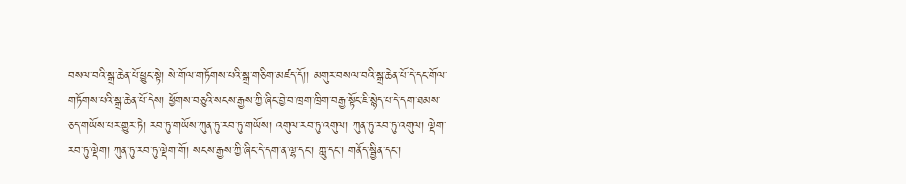བསལ་བའི་སྒྲ་ཆེན་པོ་ཕྱུང་སྟེ། སེ་གོལ་གཏོགས་པའི་སྒྲ་གཅིག་མཛད་དོ།། མགུར་བསལ་བའི་སྒྲ་ཆེན་པོ་དེ་དང་གོལ་གཏོགས་པའི་སྒྲ་ཆེན་པོ་དེས། ཕྱོགས་བཅུའི་སངས་རྒྱས་ཀྱི་ཞིང་བྱེ་བ་ཁྲག་ཁྲིག་བརྒྱ་སྟོང་ཇི་སྙེད་པ་དེ་དག་ཐམས་ཅད་གཡོས་པར་གྱུར་ཏེ། རབ་ཏུ་གཡོས་ཀུན་ཏུ་རབ་ཏུ་གཡོས། འགུལ་རབ་ཏུ་འགུལ། ཀུན་ཏུ་རབ་ཏུ་འགུལ། ལྡེག་རབ་ཏུ་ལྡེག། ཀུན་ཏུ་རབ་ཏུ་ལྡེག་གོ། སངས་རྒྱས་ཀྱི་ཞིང་དེ་དག་ན་ལྷ་དང་། ཀླུ་དང་། གནོད་སྦྱིན་དང་།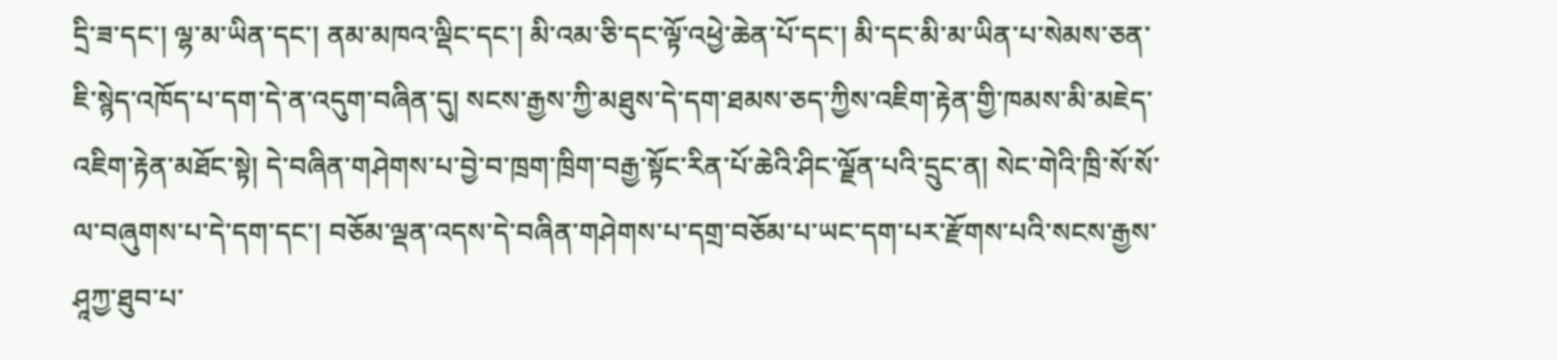དྲི་ཟ་དང་། ལྷ་མ་ཡིན་དང་། ནམ་མཁའ་ལྡིང་དང་། མི་འམ་ཅི་དང་ལྟོ་འཕྱེ་ཆེན་པོ་དང་། མི་དང་མི་མ་ཡིན་པ་སེམས་ཅན་ཇི་སྙེད་འཁོད་པ་དག་དེ་ན་འདུག་བཞིན་དུ། སངས་རྒྱས་ཀྱི་མཐུས་དེ་དག་ཐམས་ཅད་ཀྱིས་འཇིག་རྟེན་གྱི་ཁམས་མི་མཇེད་འཇིག་རྟེན་མཐོང་སྟེ། དེ་བཞིན་གཤེགས་པ་བྱེ་བ་ཁྲག་ཁྲིག་བརྒྱ་སྟོང་རིན་པོ་ཆེའི་ཤིང་ལྗོན་པའི་དྲུང་ན། སེང་གེའི་ཁྲི་སོ་སོ་ལ་བཞུགས་པ་དེ་དག་དང་། བཅོམ་ལྡན་འདས་དེ་བཞིན་གཤེགས་པ་དགྲ་བཅོམ་པ་ཡང་དག་པར་རྫོགས་པའི་སངས་རྒྱས་ཤཱཀྱ་ཐུབ་པ་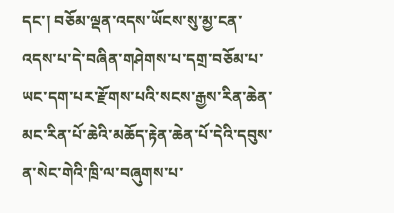དང་། བཅོམ་ལྡན་འདས་ཡོངས་སུ་མྱ་ངན་འདས་པ་དེ་བཞིན་གཤེགས་པ་དགྲ་བཅོམ་པ་ཡང་དག་པར་རྫོགས་པའི་སངས་རྒྱས་རིན་ཆེན་མང་རིན་པོ་ཆེའི་མཆོད་རྟེན་ཆེན་པོ་དེའི་དབུས་ན་སེང་གེའི་ཁྲི་ལ་བཞུགས་པ་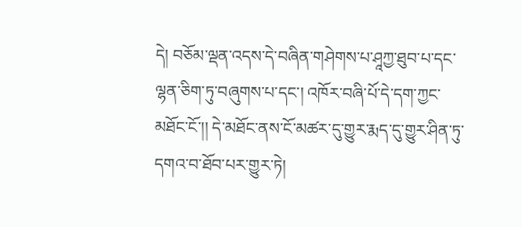དེ། བཅོམ་ལྡན་འདས་དེ་བཞིན་གཤེགས་པ་ཤཱཀྱ་ཐུབ་པ་དང་ལྷན་ཅིག་ཏུ་བཞུགས་པ་དང་། འཁོར་བཞི་པོ་དེ་དག་ཀྱང་མཐོང་ངོ་།། དེ་མཐོང་ནས་ངོ་མཚར་དུ་གྱུར་རྨད་དུ་གྱུར་ཤིན་ཏུ་དགའ་བ་ཐོབ་པར་གྱུར་ཏེ།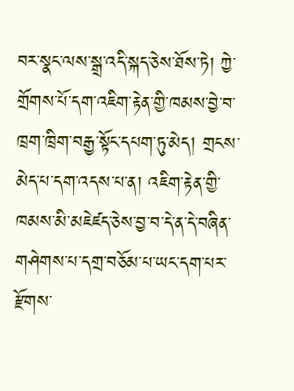བར་སྣང་ལས་སྒྲ་འདི་སྐད་ཅེས་ཐོས་ཏེ། ཀྱེ་གྲོགས་པོ་དག་འཇིག་རྟེན་གྱི་ཁམས་བྱེ་བ་ཁྲག་ཁྲིག་བརྒྱ་སྟོང་དཔག་ཏུ་མེད། གྲངས་མེད་པ་དག་འདས་པ་ན། འཇིག་རྟེན་གྱི་ཁམས་མི་མཇེཛད་ཅེས་བྱ་བ་དེ་ན་དེ་བཞིན་གཤེགས་པ་དགྲ་བཅོམ་པ་ཡང་དག་པར་རྫོགས་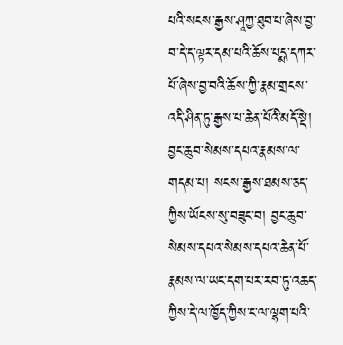པའི་སངས་རྒྱས་ཤཱཀྱ་ཐུབ་པ་ཞེས་བྱ་བ་དེ་ད་ལྟར་དམ་པའི་ཆོས་པདྨ་དཀར་པོ་ཞེས་བྱ་བའི་ཆོས་ཀྱི་རྣམ་གྲངས་འདི་ཤིན་ཏུ་རྒྱས་པ་ཆེན་པོའི་མདོ་སྡེ། བྱང་ཆུབ་སེམས་དཔའ་རྣམས་ལ་གདམ་པ། སངས་རྒྱས་ཐམས་ཅད་ཀྱིས་ཡོངས་སུ་བཟུང་བ། བྱང་ཆུབ་སེམས་དཔའ་སེམས་དཔའ་ཆེན་པོ་རྣམས་ལ་ཡང་དག་པར་རབ་ཏུ་འཆད་ཀྱིས་དེ་ལ་ཁྱོད་ཀྱིས་ང་ལ་ལྷག་པའི་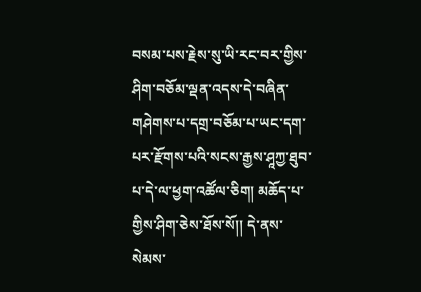བསམ་པས་རྗེས་སུ་ཡི་རང་བར་གྱིས་ཤིག་བཅོམ་ལྡན་འདས་དེ་བཞིན་གཤེགས་པ་དགྲ་བཅོམ་པ་ཡང་དག་པར་རྫོགས་པའི་སངས་རྒྱས་ཤཱཀྱ་ཐུབ་པ་དེ་ལ་ཕྱག་འཚོལ་ཅིག། མཆོད་པ་གྱིས་ཤིག་ཅེས་ཐོས་སོ།། དེ་ནས་སེམས་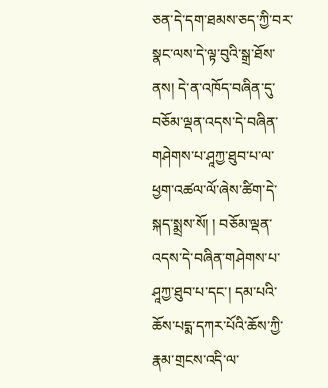ཅན་དེ་དག་ཐམས་ཅད་ཀྱི་བར་སྣང་ལས་དེ་ལྟ་བུའི་སྒྲ་ཐོས་ནས། དེ་ན་འཁོད་བཞིན་དུ་བཅོམ་ལྡན་འདས་དེ་བཞིན་གཤེགས་པ་ཤཱཀྱ་ཐུབ་པ་ལ་ཕྱག་འཚལ་ལོ་ཞེས་ཚིག་དེ་སྐད་སྨྲས་སོ། ། བཅོམ་ལྡན་འདས་དེ་བཞིན་གཤེགས་པ་ཤཱཀྱ་ཐུབ་པ་དང་། དམ་པའི་ཆོས་པདྨ་དཀར་པོའི་ཆོས་ཀྱི་རྣམ་གྲངས་འདི་ལ་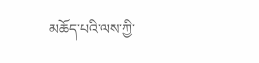མཆོད་པའི་ལས་ཀྱི་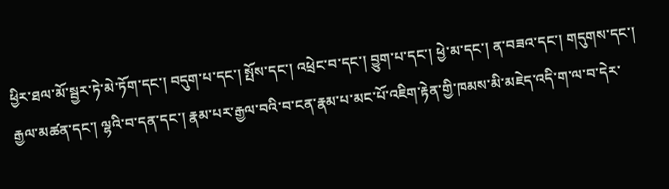ཕྱིར་ཐལ་མོ་སྦྱར་ཏེ་མེ་ཏོག་དང་། བདུག་པ་དང་། སྤོས་དང་། འཕྲེང་བ་དང་། བྱུག་པ་དང་། ཕྱེ་མ་དང་། ན་བཟའ་དང་། གདུགས་དང་། རྒྱལ་མཚན་དང་། ལྷའི་བ་དན་དང་། རྣམ་པར་རྒྱལ་བའི་བ་ངན་རྣམ་པ་མང་པོ་འཇིག་རྟེན་གྱི་ཁམས་མི་མཇེད་འདི་ག་ལ་བ་དེར་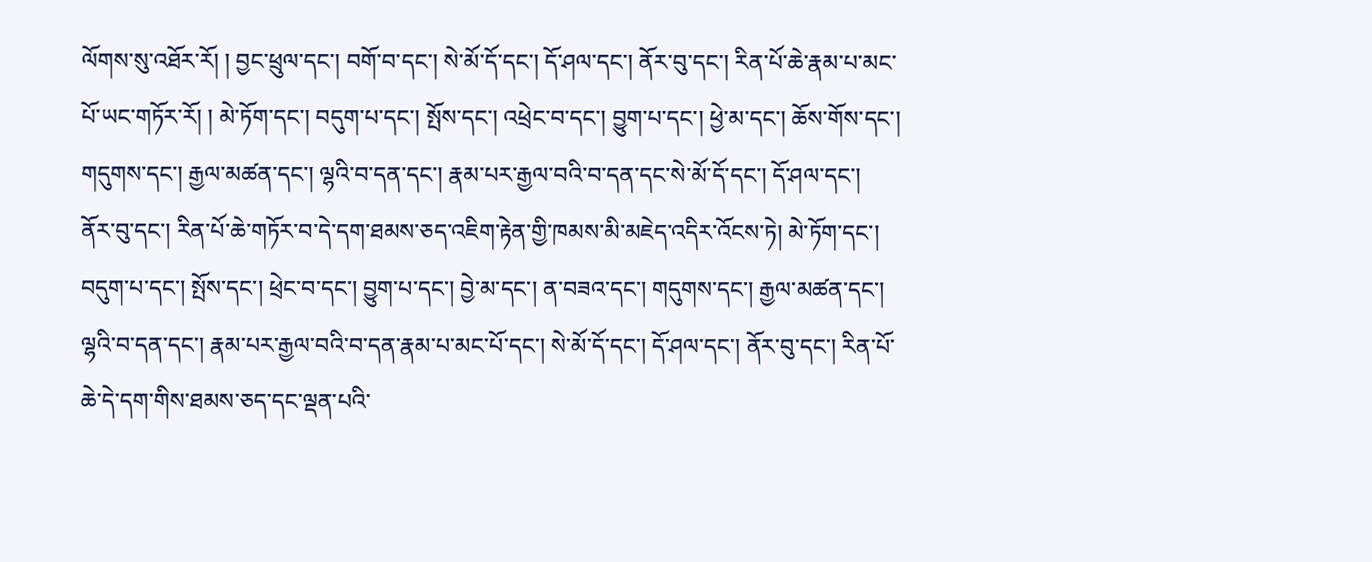ལོགས་སུ་འཐོར་རོ། ། བྱང་ཕྲུལ་དང་། བགོ་བ་དང་། སེ་མོ་དོ་དང་། དོ་ཤལ་དང་། ནོར་བུ་དང་། རིན་པོ་ཆེ་རྣམ་པ་མང་པོ་ཡང་གཏོར་རོ། ། མེ་ཏོག་དང་། བདུག་པ་དང་། སྤོས་དང་། འཕྲེང་བ་དང་། བྱུག་པ་དང་། ཕྱེ་མ་དང་། ཆོས་གོས་དང་། གདུགས་དང་། རྒྱལ་མཚན་དང་། ལྷའི་བ་དན་དང་། རྣམ་པར་རྒྱལ་བའི་བ་དན་དང་སེ་མོ་དོ་དང་། དོ་ཤལ་དང་། ནོར་བུ་དང་། རིན་པོ་ཆེ་གཏོར་བ་དེ་དག་ཐམས་ཅད་འཇིག་རྟེན་གྱི་ཁམས་མི་མཇེད་འདིར་འོངས་ཏེ། མེ་ཏོག་དང་། བདུག་པ་དང་། སྤོས་དང་། ཕྲེང་བ་དང་། བྱུག་པ་དང་། བྱེ་མ་དང་། ན་བཟའ་དང་། གདུགས་དང་། རྒྱལ་མཚན་དང་། ལྷའི་བ་དན་དང་། རྣམ་པར་རྒྱལ་བའི་བ་དན་རྣམ་པ་མང་པོ་དང་། སེ་མོ་དོ་དང་། དོ་ཤལ་དང་། ནོར་བུ་དང་། རིན་པོ་ཆེ་དེ་དག་གིས་ཐམས་ཅད་དང་ལྡན་པའི་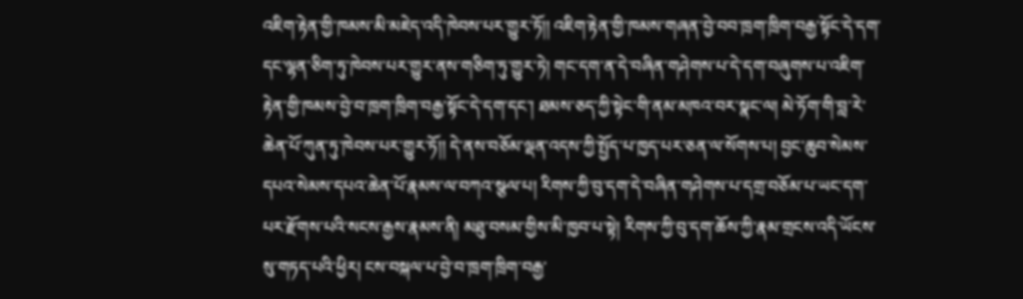འཇིག་རྟེན་གྱི་ཁམས་མི་མཇེད་འདི་ཁེབས་པར་གྱུར་ཏོ།། འཇིག་རྟེན་གྱི་ཁམས་གཞན་བྱེ་བབ་ཁྲག་ཁྲིག་བརྒྱ་སྟོང་དེ་དག་དང་ལྷན་ཅིག་ཏུ་ཁེབས་པར་གྱུར་ནས་གཅིག་ཏུ་གྱུར་ཏེ། གང་དག་ན་དེ་བཞིན་གཤེགས་པ་དེ་དག་བཞུགས་པ་འཇིག་རྟེན་གྱི་ཁམས་བྱེ་བ་ཁྲག་ཁྲིག་བརྒྱ་སྟོང་དེ་དག་དང་། ཐམས་ཅད་ཀྱི་སྟེང་གི་ནམ་མཁའ་བར་སྣང་ལ། མེ་ཏོག་གི་བླ་རེ་ཆེན་པོ་ཀུན་ཏུ་ཁེབས་པར་གྱུར་ཏོ།། དེ་ནས་བཅོམ་ལྡན་འདས་ཀྱི་སྤྱོད་པ་ཁྱད་པར་ཅན་ལ་སོགས་པ། བྱང་ཆུབ་སེམས་དཔའ་སེམས་དཔའ་ཆེན་པོ་རྣམས་ལ་བཀའ་སྩལ་པ། རིགས་ཀྱི་བུ་དག་དེ་བཞིན་གཤེགས་པ་དགྲ་བཅོམ་པ་ཡང་དག་པར་རྫོགས་པའི་སངས་རྒྱས་རྣམས་ནི། མཐུ་བསམ་གྱིས་མི་ཁྱབ་པ་སྟེ། རིགས་ཀྱི་བུ་དག་ཆོས་ཀྱི་རྣམ་གྲངས་འདི་ཡོངས་སུ་གཏད་པའི་ཕྱིར། ངས་བསྐལ་པ་བྱེ་བ་ཁྲག་ཁྲིག་བརྒྱ་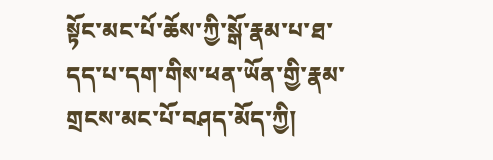སྟོང་མང་པོ་ཆོས་ཀྱི་སྒོ་རྣམ་པ་ཐ་དད་པ་དག་གིས་ཕན་ཡོན་གྱི་རྣམ་གྲངས་མང་པོ་བཤད་མོད་ཀྱི།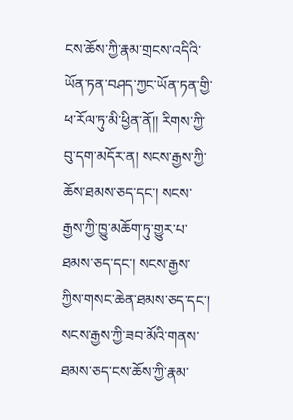ངས་ཆོས་ཀྱི་རྣམ་གྲངས་འདིའི་ཡོན་ཏན་བཤད་ཀྱང་ཡོན་ཏན་གྱི་ཕ་རོལ་ཏུ་མི་ཕྱིན་ནོ།། རིགས་ཀྱི་བུ་དག་མདོར་ན། སངས་རྒྱས་ཀྱི་ཆོས་ཐམས་ཅད་དང་། སངས་རྒྱས་ཀྱི་ཁྱུ་མཆོག་ཏུ་གྱུར་པ་ཐམས་ཅད་དང་། སངས་རྒྱས་ཀྱིས་གསང་ཆེན་ཐམས་ཅད་དང་། སངས་རྒྱས་ཀྱི་ཟབ་མོའི་གནས་ཐམས་ཅད་ངས་ཆོས་ཀྱི་རྣམ་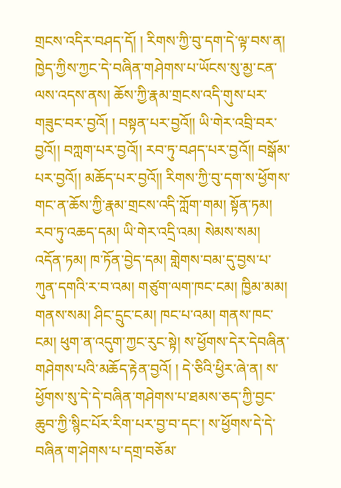གྲངས་འདིར་བཤད་དོ། ། རིགས་ཀྱི་བུ་དག་དེ་ལྟ་བས་ན། ཁྱེད་ཀྱིས་ཀྱང་དེ་བཞིན་གཤེགས་པ་ཡོངས་སུ་མྱ་ངན་ལས་འདས་ནས། ཆོས་ཀྱི་རྣམ་གྲངས་འདི་གུས་པར་གཟུང་བར་བྱའོ། ། བསྟན་པར་བྱའོ།། ཡི་གེར་འབྲི་བར་བྱའོ།། བཀླག་པར་བྱའོ།། རབ་ཏུ་བཤད་པར་བྱའོ།། བསྒོམ་པར་བྱའོ།། མཆོད་པར་བྱའོ།། རིགས་ཀྱི་བུ་དག་ས་ཕྱོགས་གང་ན་ཆོས་ཀྱི་རྣམ་གྲངས་འདི་ཀློག་གམ། སྟོན་ཏམ། རབ་ཏུ་འཆད་དམ། ཡི་གེར་འདྲི་འམ། སེམས་སམ། འདོན་ཏམ། ཁ་ཏོན་བྱེད་དམ། གླེགས་བམ་དུ་བྱས་པ་ཀུན་དགའི་ར་བ་འམ། གཙུག་ལག་ཁང་ངམ། ཁྱིམ་མམ། གནས་སམ། ཤིང་དྲུང་ངམ། ཁང་པ་འམ། གནས་ཁང་ངམ། ཕུག་ན་འདུག་ཀྱང་རུང་སྟེ། ས་ཕྱོགས་དེར་དེབཞིན་གཤེགས་པའི་མཆོད་རྟེན་བྱའོ། ། དེ་ཅིའི་ཕྱིར་ཞེ་ན། ས་ཕྱོགས་སུ་དེ་དེ་བཞིན་གཤེགས་པ་ཐམས་ཅད་ཀྱི་བྱང་ཆུབ་ཀྱི་སྙིང་པོར་རིག་པར་བྱ་བ་དང་། ས་ཕྱོགས་དེ་དེ་བཞིན་ག་ཤེགས་པ་དགྲ་བཅོམ་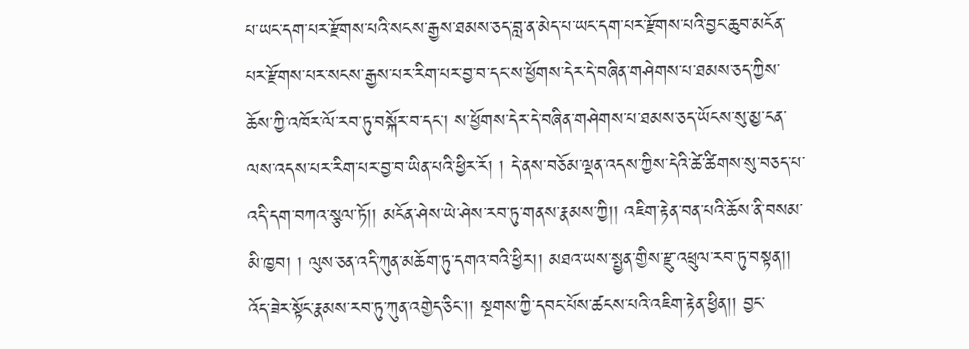པ་ཡང་དག་པར་རྫོགས་པའི་སངས་རྒྱས་ཐམས་ཅད་བླ་ན་མེད་པ་ཡང་དག་པར་རྫོགས་པའི་བྱང་ཆུབ་མངོན་པར་རྫོགས་པར་སངས་རྒྱས་པར་རིག་པར་བྱ་བ་དང་ས་ཕྱོགས་དེར་དེ་བཞིན་གཤེགས་པ་ཐམས་ཅད་ཀྱིས་ཆོས་ཀྱི་འཁོར་ལོ་རབ་ཏུ་བསྐོར་བ་དང་། ས་ཕྱོགས་དེར་དེ་བཞིན་གཤེགས་པ་ཐམས་ཅད་ཡོངས་སུ་མྱ་ངན་ལས་འདས་པར་རིག་པར་བྱ་བ་ཡིན་པའི་ཕྱིར་རོ། ། དེ་ནས་བཅོམ་ལྡན་འདས་ཀྱིས་དེའི་ཚེ་ཚིགས་སུ་བཅད་པ་འདི་དག་བཀའ་སྩལ་ཏོ།། མངོན་ཤེས་ཡེ་ཤེས་རབ་ཏུ་གནས་རྣམས་ཀྱི།། འཇིག་རྟེན་བན་པའི་ཆོས་ནི་བསམ་མི་ཁྱབ། ། ལུས་ཅན་འདི་ཀུན་མཆོག་ཏུ་དགའ་བའི་ཕྱིར།། མཐའ་ཡས་སྤྱན་གྱིས་རྫུ་འཕྲུལ་རབ་ཏུ་བསྟན།། འོད་ཟེར་སྟོང་རྣམས་རབ་ཏུ་ཀུན་འགྱེད་ཅིང་།། སྔགས་ཀྱི་དབང་པོས་ཚངས་པའི་འཇིག་རྟེན་ཕྱིན།། བྱང་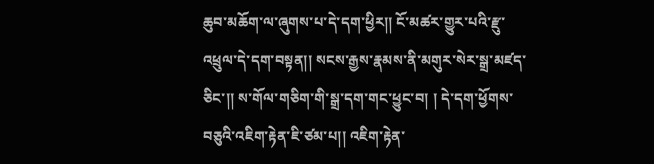ཆུབ་མཆོག་ལ་ཞུགས་པ་དེ་དག་ཕྱིར།། ངོ་མཚར་གྱུར་པའི་རྫུ་འཕྲུལ་དེ་དག་བསྟན།། སངས་རྒྱས་རྣམས་ནི་མགུར་སེར་སྒྲ་མཛད་ཅིང་།། ས་གོལ་གཅིག་གི་སྒྲ་དག་གང་ཕྱུང་བ། ། དེ་དག་ཕྱོགས་བཅུའི་འཇིག་རྟེན་ཇི་ཙམ་པ།། འཇིག་རྟེན་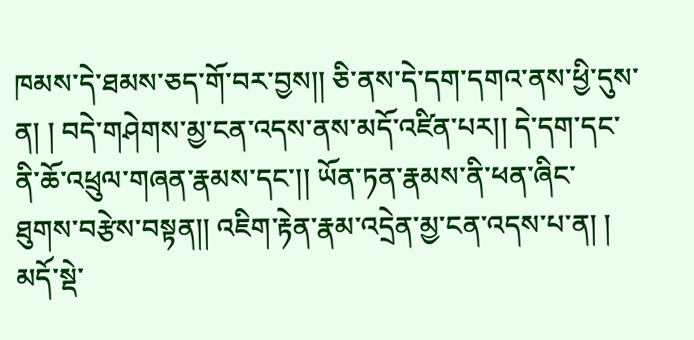ཁམས་དེ་ཐམས་ཅད་གོ་བར་བྱས།། ཅི་ནས་དེ་དག་དགའ་ནས་ཕྱི་དུས་ན། ། བདེ་གཤེགས་མྱ་ངན་འདས་ནས་མདོ་འཛིན་པར།། དེ་དག་དང་ནི་ཆོ་འཕྲུལ་གཞན་རྣམས་དང་།། ཡོན་ཏན་རྣམས་ནི་ཕན་ཞིང་ཐུགས་བརྩེས་བསྟན།། འཇིག་རྟེན་རྣམ་འདྲེན་མྱ་ངན་འདས་པ་ན། ། མདོ་སྡེ་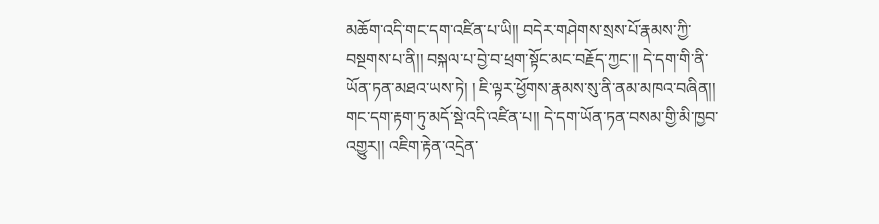མཆོག་འདི་གང་དག་འཛིན་པ་ཡི།། བདེར་གཤེགས་སྲས་པོ་རྣམས་ཀྱི་བསྔགས་པ་ནི།། བསྐལ་པ་བྱེ་བ་ཕྲག་སྟོང་མང་བརྗོད་ཀྱང་།། དེ་དག་གི་ནི་ཡོན་ཏན་མཐའ་ཡས་ཏེ། ། ཇི་ལྟར་ཕྱོགས་རྣམས་སུ་ནི་ནམ་མཁའ་བཞིན།། གང་དག་རྟག་ཏུ་མདོ་སྡེ་འདི་འཛིན་པ།། དེ་དག་ཡོན་ཏན་བསམ་གྱི་མི་ཁྱབ་འགྱུར།། འཇིག་རྟེན་འདྲེན་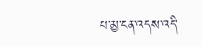པ་མྱ་ངན་འདས་འདི་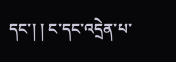དང་། ། ང་དང་འདྲེན་པ་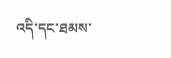འདི་དང་ཐམས་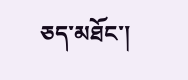ཅད་མཐོང་།